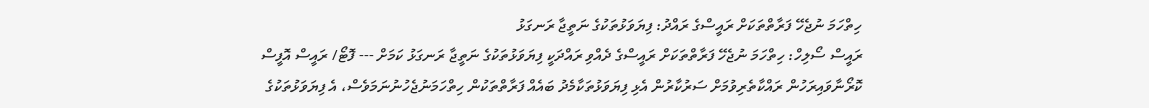ހިތްހަމަ ނުޖެހޭ ފަރާތްތަކަށް ރައީސްގެ ރައްދު: ފިޔަވަޅުތަކުގެ ނަތީޖާ ރަނގަޅު
ރައީސް ސޯލިހް: ހިތްހަމަ ނުޖެހޭ ފަރާތްތަކަށް ރައީސްގެ ދެއްވި ރައްދަކީ ފިޔަވަޅުތަކުގެ ނަތީޖާ ރަނގަޅު ކަމަށް --- ފޮޓޯ/ ރައީސް އޮފީސް
ކޮރޯނާވައިރަހުން ރައްކާތެރިވުމަށް ސަރުކާރުން އެޅި ފިޔަވަޅުތަކާމެދު ބައެއް ފަރާތްތަކުން ހިތްހަމަނުޖެހުނުނަމަވެސް، އެ ފިޔަވަޅުތަކުގެ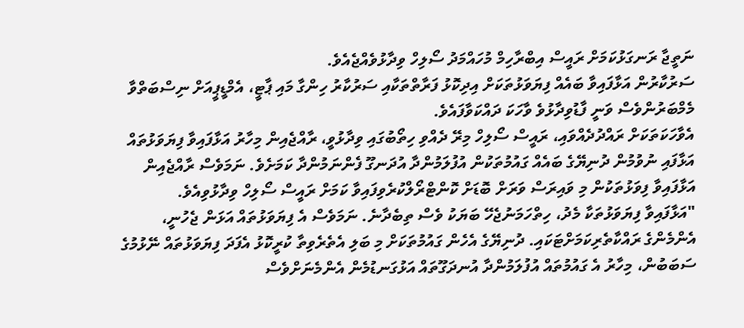ނަތީޖާ ރަނގަޅުކަމަށް ރައީސް އިބްރާހިމް މުހައްމަދު ސޯލިހް ވިދާޅުވެއްޖެއެވެ.
ސަރުކާރުން އަޅާފައިވާ ބައެއް ފިޔަވަޅުތަކަށް އިދިކޮޅު ފަރާތްތަކާއި ސަރުކާރު ހިންގާ މައި ޕާޓީ، އެމްޑީޕީއަށް ނިސްބަތްވާ މެމްބަރުންވެސް ވަނީ ފާޑުވިދާޅުވެ ވާހަކަ ދައްކަވާފައެވެ.
އެވާހަކަތަކަށް ރައްދުދެއްވައި، ރައީސް ސޯލިހް މިރޭ ދެއްވި ހިތޯބުގައި ވިދާޅުވީ، ރާއްޖެއިން މިހާރު އަޅާފައިވާ ފިޔަވަޅުތައް އަޅާފައި ނުވުމުން ދުނިޔޭގެ ބައެއް ގައުމުތަކުން އުފުލަމުންދާ އުދަނގޫ ފެންނަމުންދާ ކަމަށެވެ. ނަމަވެސް ރާއްޖެއިން އަޅާފައިވާ ފިވަޅުތަކުން މި ވައިރަސް ވަރަށް ބޮޑަށް ކޮންޓްރޯލްކުރެވިފައިވާ ކަމަށް ރައީސް ސޯލިހް ވިދާޅުވިއެވެ.
"އަޅާފައިވާ ފިޔަވަޅުތަކާ މެދު، ހިތްހަމަނުޖެހޭ ބަޔަކު ވެސް ތިބެދާނެ. ނަމަވެސް އެ ފިޔަވަޅުތައް އަޅަން ޖެހުނީ، އެންމެންގެ ރައްކާތެރިކަމަށްޓަކައި. ދުނިޔޭގެ އެހެން ގައުމުތަކަށް މި ބަލި އެތެރެވިތާ ކުރީކޮޅު އެފަދަ ފިޔަވަޅުތައް ނޭޅުމުގެ ސަބަބުން، މިހާރު އެ ގައުމުތައް އުފުލަމުންދާ އުނދަގޫތައް އަޅުގަނޑުމެން އެންމެނަށްވެސް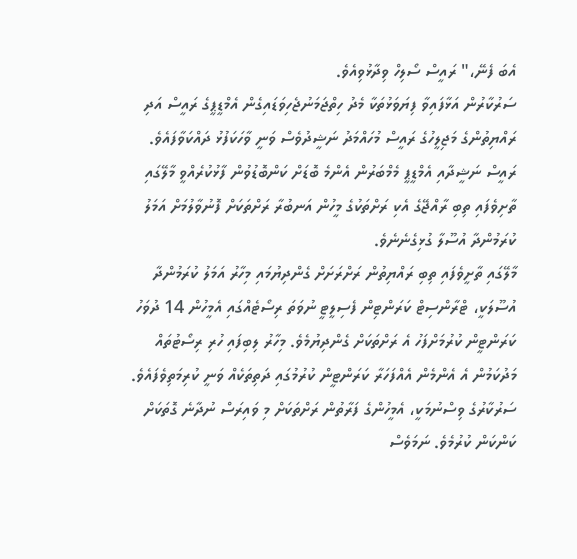އެބަ ފެނޭ،" ރައީސް ސޯލިހް ވިދާޅުވިއެވެ.
ސަރުކާރުން އަޅާފައިވާ ފިޔަވަޅުތަކާ މެދު ހިތްޖަމަނުޖެހިވަޑައިގެން އެމްޑީޕީގެ ރައީސް އަދި ރައްޔިތުންގެ މަޖިލީހުގެ ރައީސް މުހައްމަދު ނަޝީދުވެސް ވަނީ ވާހަކަފުޅު ދައްކަވާފައެވެ. ރައީސް ނަޝީދާއި އެމްޑީޕީ މެމްބަރުން އެންމެ ބޮޑަށް ކަންބޮޑުވުން ފާޅުކުރެއްވީ މާލޭގައި ތާށިވެފައި ތިބި ރާއްޖޭގެ އެކި ރަށްތަކުގެ މީހުން އަނބުރާ ރަށްތަކަށް ފޮނުވާލުމަށް އަމަލު ކުރަމުންދާ އުސޫލާ ގުޅިގެނެނެވެ.
މާލޭގައި ތާށީވެފައި ތިބި ރައްޔިތުން ރަށްރަށަށް ގެންދިޔުމައި މިހާރު އަމަލު ކުރަމުންދާ އުސޫލަކީ، ޓްރާންސިޓް ކަރަންޓިން ފެސިލީޓީ ނުވަތަ ރިސޯޓެއްގައި އެމީހުން 14 ދުވަހު ކަރަންޓީން ކުރުމަށްފަހު އެ ރަށްތަކަށް ގެންދިޔުމެވެ. މިހާރު ލިބިފައި ހުރި ރިސޯޓުތައް މަދުކަމުން އެ އެންމެން އެއްފަހަރާ ކަރަންޓީން ކުރުމުގައި ދަތިތަކެއް ވަނީ ކުރިމަތިވެފައެވެ. ސަރުކާރުގެ ވިސްނުމަކީ، އެމީހުންގެ ފަރާތުން ރަށްތަކަށް މި ވައިރަސް ނުދާނެ ގޮތަކަށް ކަންކަން ކުރުމެވެ. ނަމަވެސް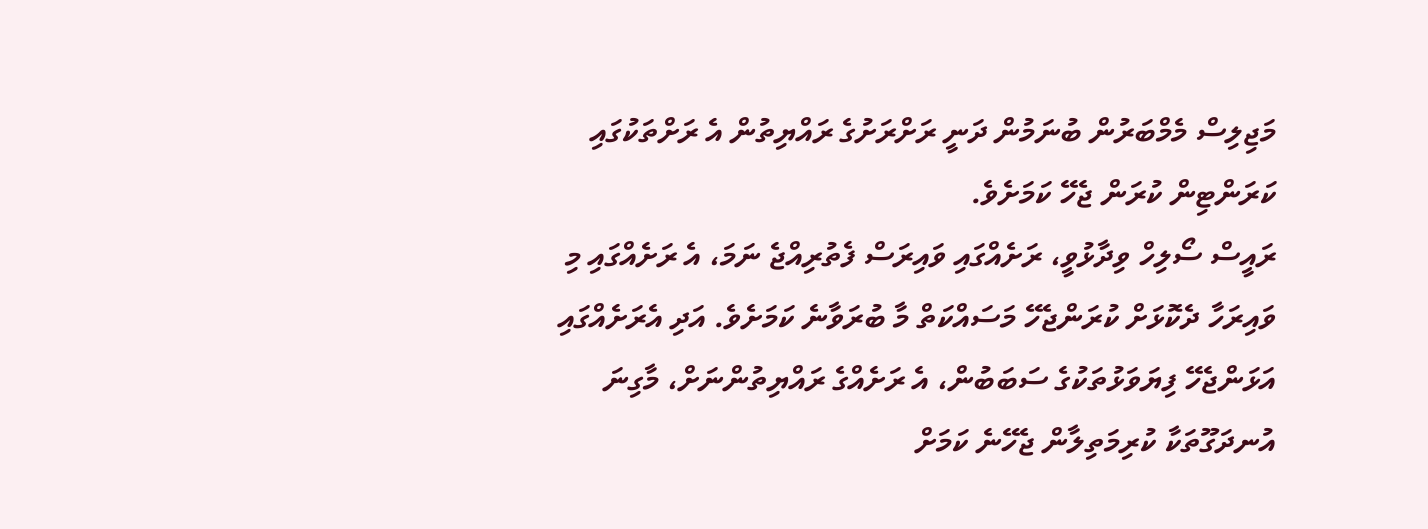މަޖިލިސް މެމްބަރުން ބުނަމުން ދަނީ ރަށްރަށުގެ ރައްޔިތުން އެ ރަށްތަކުގައި ކަރަންޓިން ކުރަން ޖެހޭ ކަމަށެވެ.
ރައީސް ސޯލިހް ވިދާޅުވީ، ރަށެއްގައި ވައިރަސް ފެތުރިއްޖެ ނަމަ، އެ ރަށެއްގައި މި ވައިރަހާ ދެކޮޅަށް ކުރަންޖެހޭ މަސައްކަތް މާ ބުރަވާނެ ކަމަށެވެ. އަދި އެރަށެއްގައި އަޅަންޖެހޭ ފިޔަވަޅުތަކުގެ ސަބަބުން، އެ ރަށެއްގެ ރައްޔިތުންނަށް، މާގިނަ އުނދަގޫތަކާ ކުރިމަތިލާން ޖެހޭނެ ކަމަށް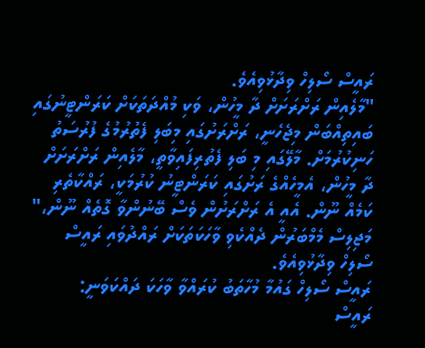ރައީސް ސޯލިހް ވިދާޅުވިއެވެ.
"މާލެއިން ރަށްރަށަށް ދާ މީހުން، ވަކި މުއްދަތަކަށް ކަރަންޓީނުގައި ބައިތިއްބަން މިޖެހެނީ، ރަށްރަށުގައި މިބަލި ފެތުރުމުގެ ފުރުސަތު ހަނިކުރުމަށް. މާލޭގައި މި ބަލި ފެތުރިފައިވާތީ، މާލެއިން ރަށްރަށަށް ދާ މީހުން، އެމީހެއްގެ ރަށުގައި ކަރަންޓީނު ކުރުމަކީ، ރައްކާތެރި ކަމެއް ނޫން. އެއީ އެ ރަށްރަށުން ވެސް ބޭނުންވާ ގޮތެއް ނޫން،" މަޖިލިސް މެމްބަރުން ދެއްކެވި ވާހަކަތަކަށް ރައްދުވައި ރައީސް ސޯލިހް ވިދާޅުވިއެވެ.
ރައީސް ސޯލިހް ގައުމާ މުހާތަބު ކުރައްވާ ވާހަކަ ދައްކަވަނީ:
ރައީސް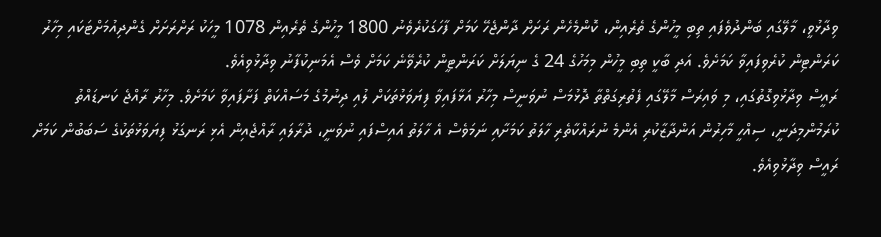ވިދާޅުވީ، މާލޭގައި ބަންދުވެފައި ތިބި މީހުންގެ ތެރެއިން، ކޮންމެހެން ރަށަށް ދާންޖެހޭ ކަމަށް ފާހަގަކުރެވެނު 1800 މީހުންގެ ތެރެއިން 1078 މީހަކު ރަށްރަށަށް ގެންދިއުމަށްޓަކައި މިހާރު ކަރަންޓިން ކުރެވިފައިވާ ކަމަށެވެ. އަދި ބާކީ ތިބި މީހުން މިމަހުގެ 24 ގެ ނިޔަލަށް ކަރަންޓީން ކުރެވޭނެ ކަމަށް ވެސް އެމަނިކުފާނު ވިދާޅުވިއެވެ.
ރައީސް ވިދާޅުވިގޮތުގައި، މި ވައިރަސް މާލޭގައި ފެތުރިގަތްތާ ދޮޅުމަސް ނުވަނީސް މިހާރު އަޅާފައިވާ ފިޔަވަޅުތަކަށް ލުއި ދިނުމުގެ މަސައްކަތް ފަށާފައިވާ ކަމަށެވެ. މިހާރު ރާއްޖެ ކަނޑައްތު ކުރަމުންމިދަނީ، ސިއްހީ މާހިރުން އަންދާޒާކުރި އެންމެ ނުރައްކާތެރި ހާލަތު ކަމަށާއި ނަމަވެސް އެ ހާލަތު އައިސްފައި ނުވަނީ، ދުރާލައި ރާއްޖެއިން އެޅި ރަނގަޅު ފިޔަވަޅުތަކުގެ ސަބަބުން ކަމަށް ރައީސް ވިދާޅުވިއެވެ.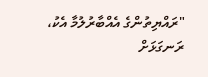"ރައްޔިތުންގެ އެއްބާރުލުމާ އެކު، ރަނގަޅަށް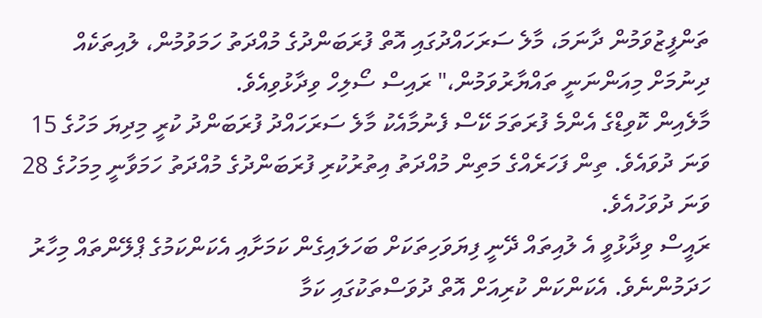ތަންފީޒުވަމުން ދާނަމަ، މާލެ ސަރަހައްދުގައި އޮތް ފުރަބަންދުގެ މުއްދަތު ހަމަވުމުން، ލުއިތަކެއް ދިނުމަށް މިއަންނަނީ ތައްޔާރުވަމުން،" ރައިސް ސޯލިހް ވިދާޅުވިއެވެ.
މާލެއިން ކޮވިޑްގެ އެންމެ ފުރަތަމަ ކޭސް ފެނުމާއެކު މާލެ ސަރަހައްދު ފުރަބަންދު ކުރީ މިދިޔަ މަހުގެ 15 ވަނަ ދުވައެވެ. ތިން ފަހަރެއްގެ މަތިން މުއްދަތު އިތުރުކުރި ފުރަބަންދުގެ މުއްދަތު ހަމަވާނީ މިމަހުގެ 28 ވަނަ ދުވަހުއެވެ.
ރައީސް ވިދާޅުވީ އެ ލުއިތައް ދޭނީ ފިޔަވަހިތަކަށް ބަހަލައިގެން ކަމަށާއި އެކަންކަމުގެ ޕްލޭންތައް މިހާރު ހަދަމުންނެވެ. އެކަންކަން ކުރިއަށް އޮތް ދުވަސްތަކުގައި ކަމާ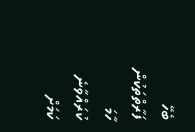ބެހޭ ފަރާތްތަކުން ހާމަ ކުރައްވާނެ ކަމަށް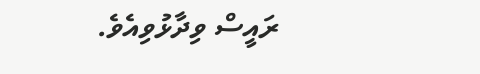ރައީސް ވިދާޅުވިއެވެ.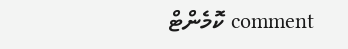comment ކޮމެންޓް